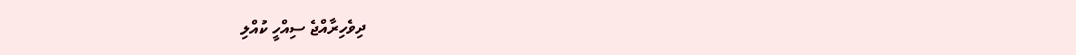ދިވެހިރާއްޖެ ސިއްހީ ކުއްލި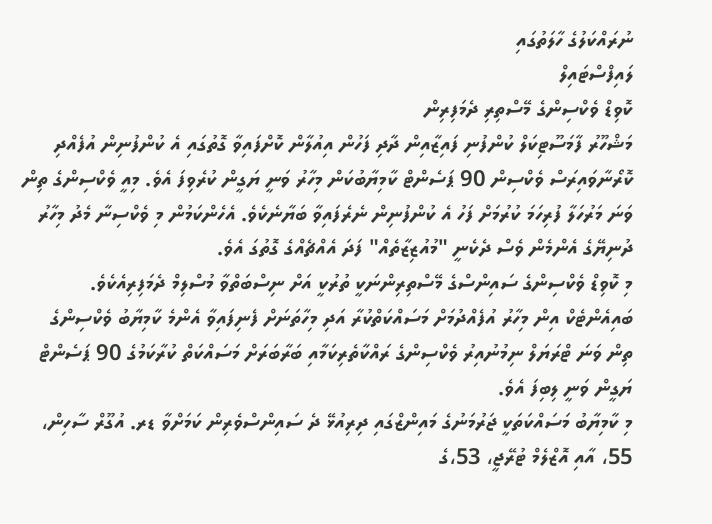ނުރައްކަލުގެ ހާލަތުގައި
ލައިފްސްޓައިލް
ކޮވިޑް ވެކްސިންގެ މޭސްތިރި ދެމަފިރިން
މަޝްހޫރު ފާމަސޫޓިކަލް ކުންފުނި ފައިޒާއިން ދާދި ފަހުން އިއުލާން ކޮށްފައިވާ ގޮތުގައި އެ ކުންފުނިން އުފެއްދި ކޮރޯނާވައިރަސް ވެކްސިން 90 ޕަސެންޓް ކާމިޔާބުކަން މިހާރު ވަނީ ޔަގީން ކުރެވިފަ އެވެ. މިއީ ވެކްސިންގެ ތިން ވަނަ މަރުހަލާ ފުރިހަމަ ކުރުމަށް ފަހު އެ ކުންފުނިން ނެރެފައިވާ ބަޔާނެކެވެ. އެހެންކަމުން މި ވެކްސިނާ މެދު މިހާރު ދުނިޔޭގެ އެންމެން ވެސް ދެކެނީ "މުއުޒިޒާތެއް" ފަދަ އެއްޗެއްގެ ގޮތުގަ އެވެ.
މި ކޮވިޑް ވެކްސިންގެ ސައިންސްގެ މޭސްތިރިންނަކީ ތުރުކީ އަށް ނިސްބަތްވާ މުސްލިމް ދެމަފިރިއެކެވެ. ބައިއެންޓެކް އިން މިހާރު އުފެއްދުމަށް މަސައްކަތްކުރާ އަދި މިހާތަނަށް ފެނިފައިވާ އެންމެ ކާމިޔާބު ވެކްސިންގެ ތިން ވަނަ ޓްރަޔަލް ނިމުނުއިރު ވެކްސިންގެ ރައްކާތެރިކަމާއި ބަރާބަރަށް މަސައްކަތް ކުރާކަމުގެ 90 ޕަސެންޓް ޔަގީން ވަނީ ލިބިފަ އެވެ.
މި ކާމިޔާބު މަސައްކަތަކީ ޖަރުމަނުގެ މައިންޒްގައި ދިރިއުޅޭ ދެ ސައިންސްވެރިން ކަމަށްވާ ޑރ. އުގޫރް ސާހިން، 55، އާއި އޮޒްލެމް ޓުރޭޖީ، 53،ގެ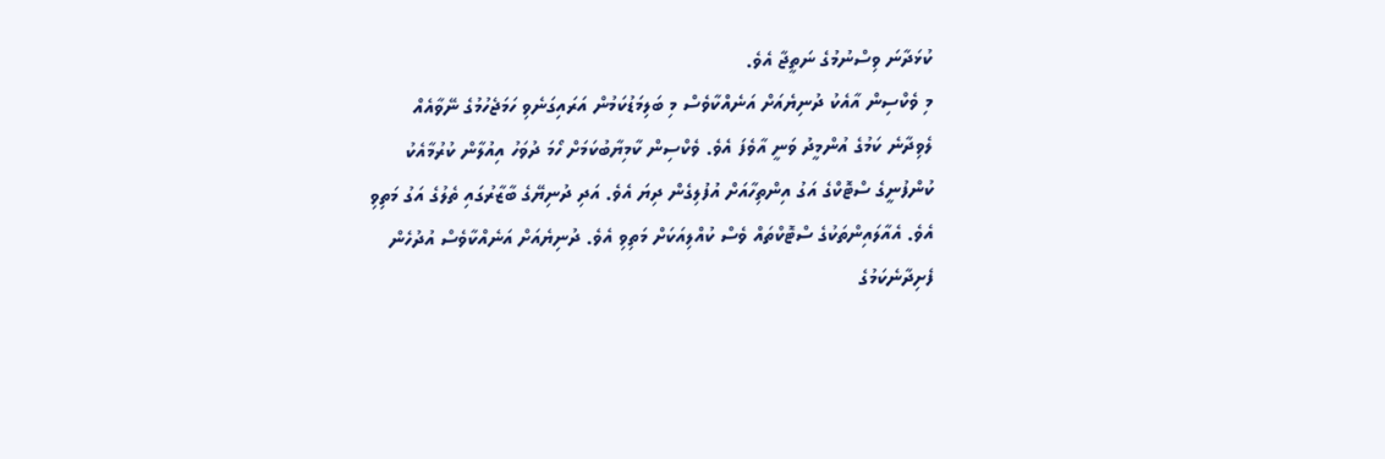ކުޅަދާނަ ވިސްނުމުގެ ނަތީޖާ އެވެ.
މި ވެކްސިން އާއެކު ދުނިޔެއަށް އަނެއްކާވެސް މި ބަލިމަޑުކަމުން އަރައިގަނެވި ހަމަޖެހުމުގެ ނޭވާއެއް ލެވިދާނެ ކަމުގެ އުންމީދު ވަނީ އާވެފަ އެވެ. ވެކްސިން ކާމިޔާބުކަމަށް ހޯމަ ދުވަހު އިއުލާން ކުރުމާއެކު ކުންފުނީގެ ސްޓޮކްގެ އަގު އިންތިހާއަށް އުފުލިގެން ދިޔަ އެވެ. އަދި ދުނިޔޭގެ ބާޒާރުގައި ތެލުގެ އަގު މަތިވި އެވެ. އެއާލައިންތަކުގެ ސްޓޮކްތައް ވެސް ކުއްލިއަކަށް މަތިވި އެވެ. ދުނިޔެއަށް އަނެއްކާވެސް އުދުހެން ފެށިދާނެކަމުގެ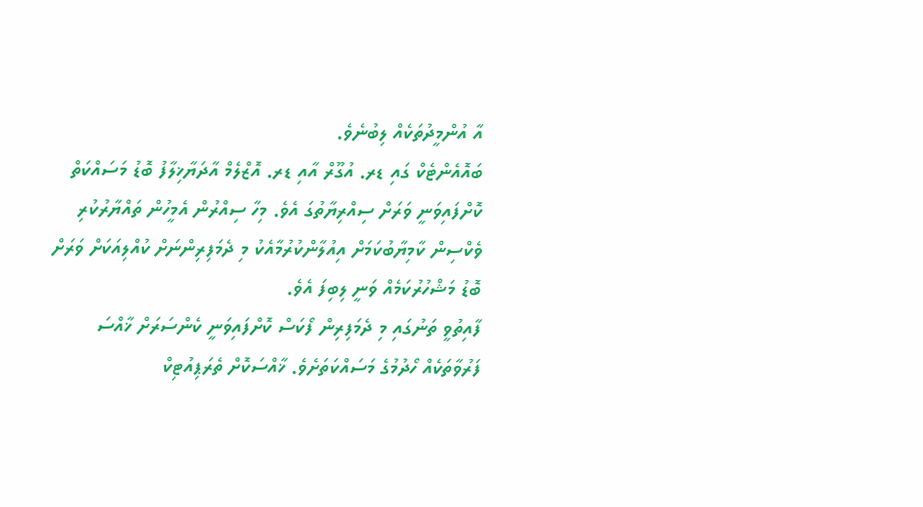އާ އުންމީދުތަކެއް ލިބުނެވެ.
ބައޮއެންޓެކް ގައި ޑރ. އުގޫރް އާއި ޑރ. އޮޒްލެމް އާދަޔާޚިލާފު ބޮޑު މަސައްކަތް ކޮށްފައިވަނީ ވަރަށް ސިއްރިޔާތުގަ އެވެ. މިހާ ސިއްރުން އެމީހުން ތައްޔާރުކުރި ވެކްސިން ކާމިޔާބުކަމަށް އިއުލާންކުރުމާއެކު މި ދެމަފިރިންނަށް ކުއްލިއަކަށް ވަރަށް ބޮޑު މަޝްހުރުކަމެއް ވަނީ ލިބިފަ އެވެ.
ފާއިތުވީ ތަނުގައި މި ދެމަފިރިން ފޯކަސް ކޮށްފައިވަނީ ކެންސަރަށް ޚާއްސަ ފަރުވާތަކެއް ހޯދުމުގެ މަސައްކަތަށެވެ. ޚާއްސަކޮށް ތެރަޕިއުޓިކް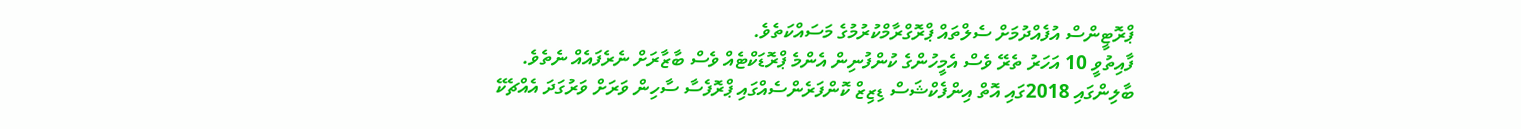ޕްރޮޓީންސް އުފެއްދުމަށް ސެލްތައް ޕްރޮގްރާމްކުރުމުގެ މަސައްކަތެވެ.
ފާއިތުވީ 10 އަހަރު ތެރޭ ވެސް އެމީހުންގެ ކުންފުނިން އެންމެ ޕްރޮޑަކްޓެއް ވެސް ބާޒާރަށް ނެރެފައެއް ނެތެވެ.
ބާލިންގައި 2018ގައި އޮތް އިންފެކްޝަސް ޑިޒިޒް ކޮންފަރެންސެއްގައި ޕްރޮފެސާ ސާހިން ވަރަށް ވަރުގަދަ އެއްޗެކޭ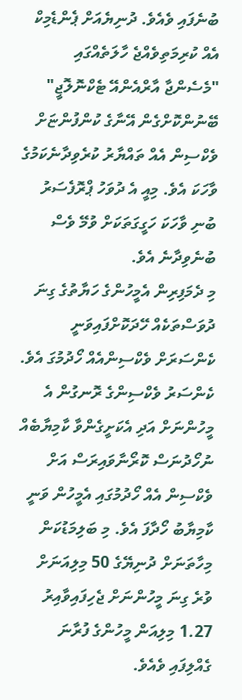ބުނެފައި ވެއެވެ. ދުނިޔެއަށް ޕެންޑެމިކް އެއް ކުރިމަތިވެއްޖެ ހާލަތެއްގައި "މެސެންޖާ އާރްއެންއޭ ޓެކްނޮލޮޖީ"
ބޭނުންކޮށްގެން އޭނާގެ ކުންފުންޏަށް ވެކްސިން އެއް ތައްޔާރު ކުރެވިދާނެކަމުގެ ވާހަކަ އެވެ. މިއީ އެ ދުވަހު ޕްރޮފެސަރު ބުނި ވާހަކަ ހަގީގަތަކަށް ވުމޭ ވެސް ބުނެވިދާނެ އެވެ.
މި ދެމަފިރިން އެމީހުންގެ ހަޔާތުގެ ގިނަ ދުވަސްތަކެއް ހޭދަކޮށްފައިވަނީ ކެންސަރަށް ވެކްސިންއެއް ހޯދުމުގަ އެވެ. ކެންސަރު ވެކްސިންގެ ރޮނގުން އެ މީހުންނަށް އަދި އެކަށީގެންވާ ކާމިޔާބެއް ނުހޯދުނަސް ކޮރޯނާވައިރަސް އަށް ވެކްސިން އެއް ހޯދުމުގައި އެމީހުން ވަނީ ކާމިޔާބު ހޯދާފަ އެވެ. މި ބަލިމަޑުކަން މިހާތަނަށް ދުނިޔޭގެ 50 މިލިއަނަށް ވުރެ ގިނަ މީހުންނަށް ޖެހިފައިވާއިރު 1.27 މިލިއަން މީހުންގެ ފުރާނަ ގެއްލިފައި ވެއެވެ.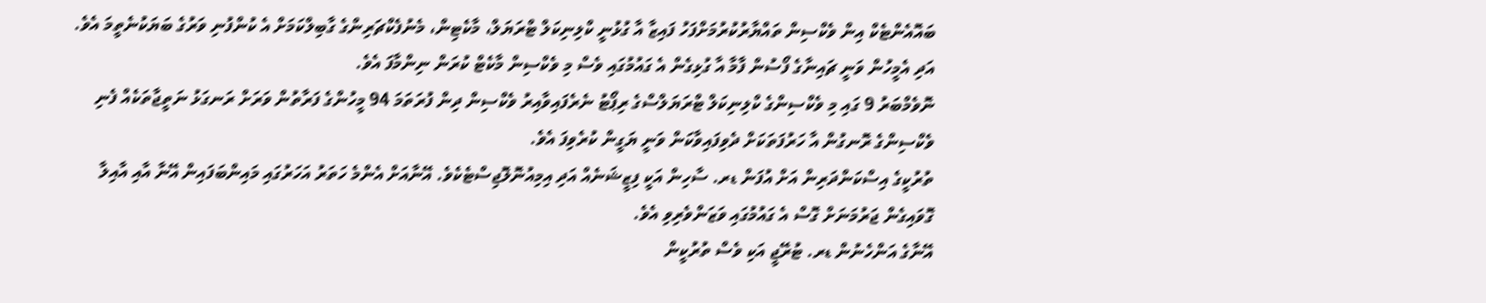ބައޮއެންޓެކް އިން ވެކްސިން ތައްޔާރުކުރުމަށްފަހު ފައިޒާ އާ ގުޅުނީ ކްލިނިކަލް ޓްރަޔަލް، މާކެޓިން، މެނުފެކްޗަރިންގެ ގާބިލްކަމަށް އެ ކުންފުނި ވަރުގެ ބަޔަކުނެތީމަ އެވެ. އަދި އެމީހުން ވަނީ ޗައިނާގެ ފޯސުން ފާމާ އާ ގުޅިގެން އެ ގައުމުގައި ވެސް މި ވެކްސިން މާކެޓް ކުރަން ނިންމާފަ އެވެ.
ނޮވެމްބަރު 9 ގައި މި ވެކްސިންގެ ކްލިނިކަލް ޓްރަޔަލްސްގެ ރިޕޯޓު ނެރެފައިވާއިރު ވެކްސިން ދިން ފުރަތަމަ 94 މީހުންގެ ފަރާތުން ވަރަށް ރަނގަޅު ނަތީޖާތަކެއް ފެނި ވެކްސިންގެ ރޮނގުން އާ ހަރުފަތަކަށް ދެވިފައިވާކަން ވަނީ ޔަގީން ކުރެވިފަ އެވެ.
ތުރުކީގެ އިސްކަންދަރިން އަށް އުފަން ޑރ. ސާހިން އަކީ ފިޒީޝަނެއް އަދި އިމިއުނޮލޮޖިސްޓެކެވެ. އޭނާއަށް އެންމެ ހަތަރު އަހަރުގައި މައިންބަފައިން އޭނާ އާއި އާއިލާ ގޮވައިގެން ޖަރުމަނަށް ގޮސް އެ ގައުމުގައި ވަޒަންވެރިވި އެވެ.
އޭނާގެ އަންހެނުން ޑރ. ޓުރޭޖީ އަކި ވެސް ތުރުކީން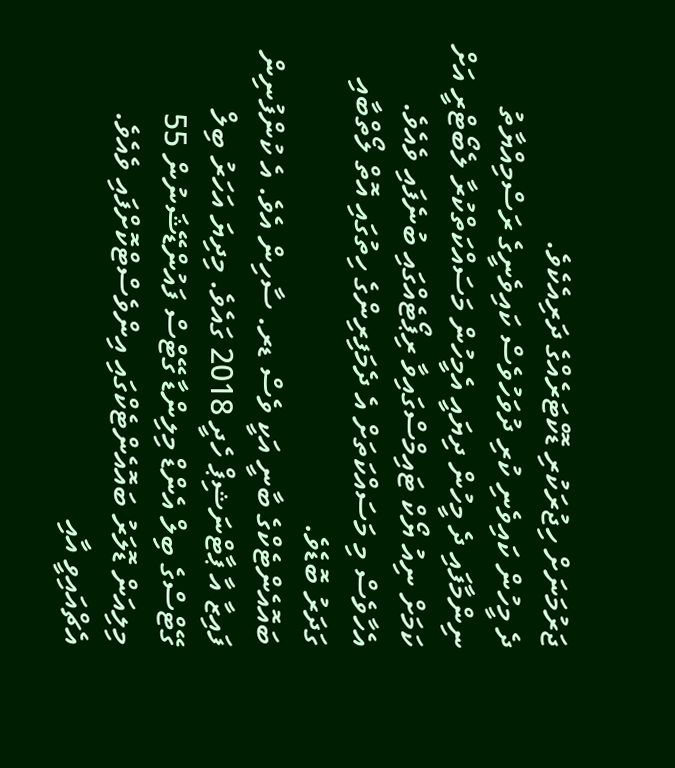ޖަރުމަނަށް ހިޖުރަކުރި ޑޮކްޓަރެއްގެ ދަރިއެކެވެ.
ދެ މީހުން ކައިވެނި ކުރި ދުވަހުވެސް ކައިވެނީގެ ރަސްމިއްޔާތު ނިންމާފައި ދެ މީހުން ދިޔައީ އެމީހުން މަސައްކަތްކުރާ ލެބޯޓްރީ އަށް ކަމަށް ނިއު ޔޯކް ޓައިމްސްގައިވާ ރިޕޯޓެއްގައި ބުނެފައި ވެއެވެ. އެހާވެސް މި މަސައްކަތަށް އެ ދެމަފިރިންގެ ހިތުގައި އޮތް ލޯތްބާއި ގަދަރު ބޮޑެވެ.
ބައޮއެންޓެކްގެ ބާނީ އަކީ ވެސް ޑރ. ސާހިން އެވެ. އެ ކުންފުނިން ފައިޒާ އާ ޕާޓްނަޝިޕް ހެދީ 2018 ގައެވެ. މިދިޔަ އަހަރު ބިލް ގޭޓްސްގެ ބިލް އެންޑް މިލިންޑާ ގޭޓްސް ފައުންޑޭޝަނުން 55 މިލިއަން ޑޮލަރު ބައޮއެންޓެކްގައި އިންވެސްޓްކޮށްފައި ވެއެވެ. އެޗްއައިވީ އާއި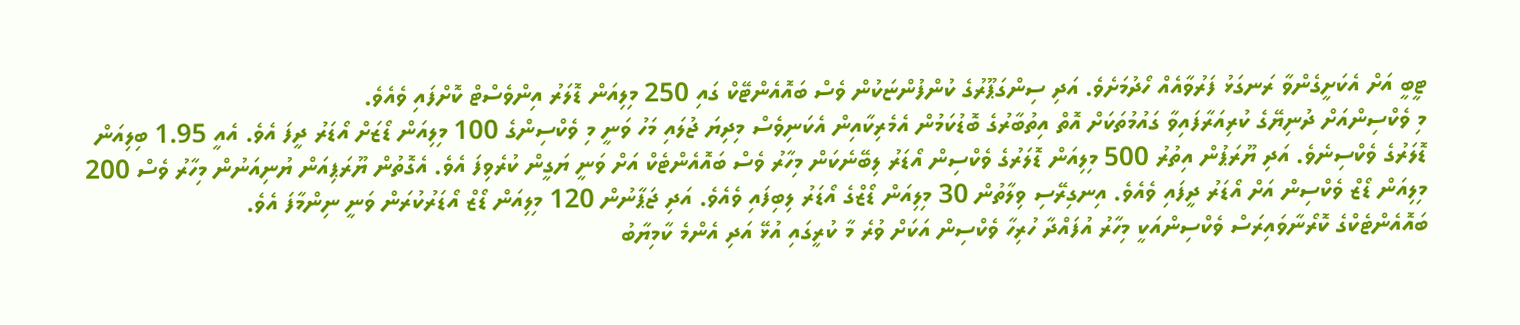ޓީބީ އަށް އެކަށީގެންވާ ރަނގަޅު ފަރުވާއެއް ހޯދުމަށެވެ. އަދި ސިންގަޕޫރުގެ ކުންފުންޏަކުން ވެސް ބައޮއެންޓޭކް ގައި 250 މިލިއަން ޑޮލަރު އިންވެސްޓް ކޮށްފައި ވެއެވެ.
މި ވެކްސިންއަށް ދުނިޔޭގެ ކުރިއަރާފައިވާ ގައުމުތަކަށް އޮތް އިތުބާރުގެ ބޮޑުކަމުން އެމެރިކާއިން އެކަނިވެސް މިދިޔަ ޖުލައި މަހު ވަނީ މި ވެކްސިންގެ 100 މިލިއަން ޑޯޒަށް އޯޑަރު ދީފަ އެވެ. އެއީ 1.95 ބިލިއަން ޑޮލަރުގެ ވެކްސިނެވެ. އަދި ޔޫރަޕުން އިތުރު 500 މިލިއަން ޑޮލަރުގެ ވެކްސިން އޯޑަރު ލިބޭނެކަން މިހާރު ވެސް ބައޮއެންޓެކް އަށް ވަނީ ޔަގީން ކުރެވިފަ އެވެ. އެގޮތުން ޔޫރަޕިއަން ޔުނިއަނުން މިހާރު ވެސް 200 މިލިއަން ޑޯޒް ވެކްސިން އަށް އޯޑަރު ދީފައި ވެއެވެ. އިނގިރޭސި ވިލާތުން 30 މިލިއަން ޑޯޒްގެ އޯޑަރު ލިބިފައި ވެއެވެ. އަދި ޖަޕާނުން 120 މިލިއަން ޑޯޒް އޯޑަރުކުރަން ވަނީ ނިންމާފަ އެވެ.
ބައޮއެންޓެކްގެ ކޮރޯނާވައިރަސް ވެކްސިންއަކީ މިހާރު އުފައްދާ ހުރިހާ ވެކްސިން އަކަށް ވުރެ މާ ކުރީގައި އުޅޭ އަދި އެންމެ ކާމިޔާބު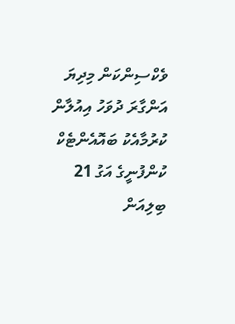ވެކްސިންކަން މިދިޔަ އަންގާރަ ދުވަހު އިއުލާން ކުރުމާއެކު ބައޮއެންޓެކް ކުންފުނީގެ އަގު 21 ބިލިއަން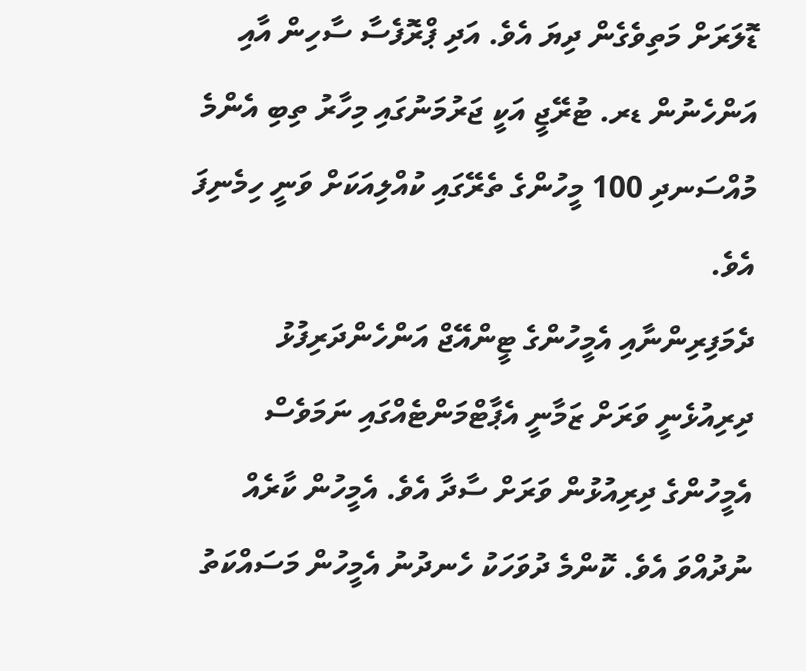ޑޮލަރަށް މަތިވެގެން ދިޔަ އެވެ. އަދި ޕްރޮފެސާ ސާހިން އާއި އަންހެނުން ޑރ. ޓުރޭޖީ އަކީ ޖަރުމަނުގައި މިހާރު ތިބި އެންމެ މުއްސަނދި 100 މީހުންގެ ތެރޭގައި ކުއްލިއަކަށް ވަނީ ހިމެނިފަ އެވެ.
ދެމަފިރިންނާއި އެމީހުންގެ ޓީންއޭޖް އަންހެންދަރިފުޅު ދިރިއުޅެނީ ވަރަށް ޒަމާނީ އެޕާޓްމަންޓެއްގައި ނަމަވެސް އެމީހުންގެ ދިރިއުޅުން ވަރަށް ސާދާ އެވެ. އެމީހުން ކާރެއް ނުދުއްވަ އެވެ. ކޮންމެ ދުވަހަކު ހެނދުނު އެމީހުން މަސައްކަތު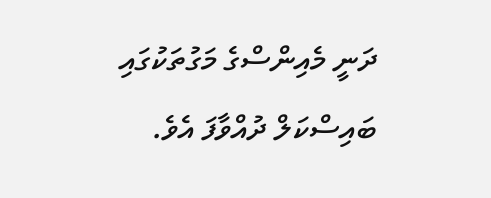ދަނީ މެއިންސްގެ މަގުތަކުގައި ބައިސްކަލް ދުއްވާފަ އެވެ.